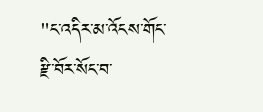"ང་འདིར་མ་འོངས་གོང་རྫི་བོར་སོང་བ་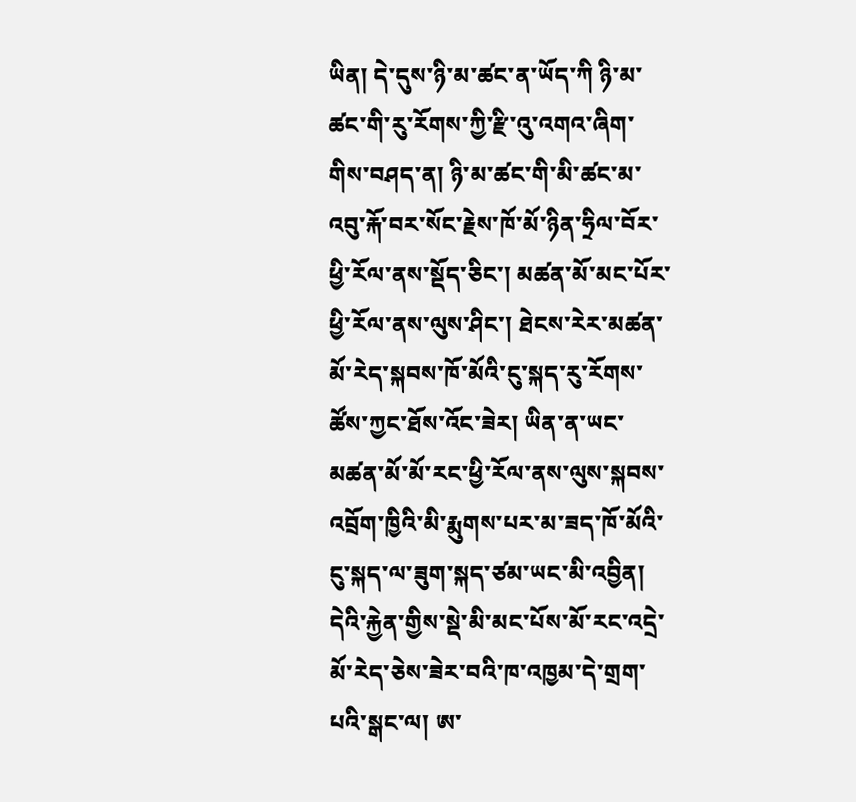ཡིན། དེ་དུས་ཉི་མ་ཚང་ན་ཡོད་ཀི ཉི་མ་ཚང་གི་རུ་རོགས་ཀྱི་རྫི་འུ་འགའ་ཞིག་གིས་བཤད་ན། ཉི་མ་ཚང་གི་མི་ཚང་མ་འབུ་རྐོ་བར་སོང་རྗེས་ཁོ་མོ་ཉིན་ཧྲིལ་བོར་ཕྱི་རོལ་ནས་སྡོད་ཅིང་། མཚན་མོ་མང་པོར་ཕྱི་རོལ་ནས་ལུས་ཤིང་། ཐེངས་རེར་མཚན་མོ་རེད་སྐབས་ཁོ་མོའི་ངུ་སྐད་རུ་རོགས་ཚོས་ཀྱང་ཐོས་འོང་ཟེར། ཡིན་ན་ཡང་མཚན་མོ་མོ་རང་ཕྱི་རོལ་ནས་ལུས་སྐབས་འབྲོག་ཁྱིའི་མི་རྨུགས་པར་མ་ཟད་ཁོ་མོའི་ངུ་སྐད་ལ་ཟུག་སྐད་ཙམ་ཡང་མི་འབྱིན། དེའི་རྐྱེན་གྱིས་སྡེ་མི་མང་པོས་མོ་རང་འདྲེ་མོ་རེད་ཅེས་ཟེར་བའི་ཁ་འཁྱམ་དེ་གྲག་པའི་སྒང་ལ། ཨ་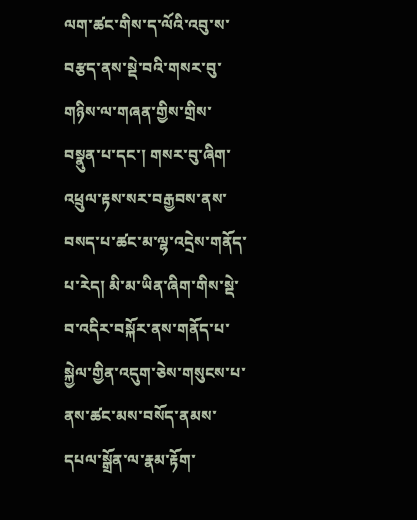ལག་ཚང་གིས་ད་ལོའི་འབུ་ས་བརྩད་ནས་སྡེ་བའི་གསར་བུ་གཉིས་ལ་གཞན་གྱིས་གྲིས་བསྣུན་པ་དང་། གསར་བུ་ཞིག་འཕྲུལ་རྟས་སར་བརྒྱབས་ནས་བསད་པ་ཚང་མ་ལྷ་འདྲེས་གནོད་པ་རེད། མི་མ་ཡིན་ཞིག་གིས་སྡེ་བ་འདིར་བསྐོར་ནས་གནོད་པ་སྐྱེལ་གྱིན་འདུག་ཅེས་གསུངས་པ་ནས་ཚང་མས་བསོད་ནམས་དཔལ་སྒྲོན་ལ་རྣམ་རྟོག་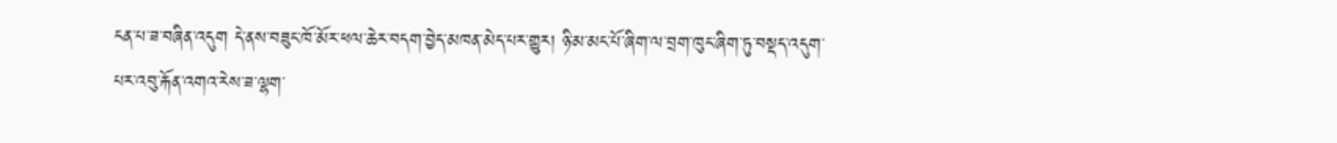ངན་པ་ཟ་བཞིན་འདུག དེ་ནས་བཟུང་ཁོ་མོར་ཕལ་ཆེར་བདག་བྱེད་མཁན་མེད་པར་གྱུར། ཉི་མ་མང་པོ་ཞིག་ལ་བྲག་ཁུང་ཞིག་ཏུ་བསྡད་འདུག་པར་འབུ་རྐོན་འགའ་རེས་ཟ་ལྷག་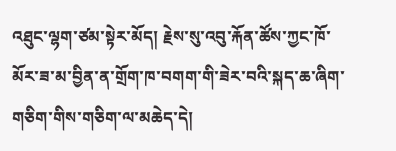འཐུང་ལྷག་ཙམ་སྟེར་མོད། རྗེས་སུ་འབུ་རྐོན་ཚོས་ཀྱང་ཁོ་མོར་ཟ་མ་བྱིན་ན་གྲོག་ཁ་བགག་གི་ཟེར་བའི་སྐད་ཆ་ཞིག་གཅིག་གིས་གཅིག་ལ་མཆེད་དེ།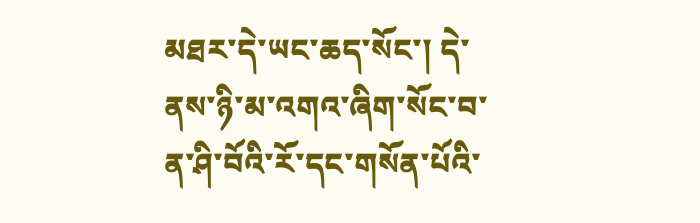མཐར་དེ་ཡང་ཆད་སོང་། དེ་ནས་ཉི་མ་འགའ་ཞིག་སོང་བ་ན་ཤི་བོའི་རོ་དང་གསོན་པོའི་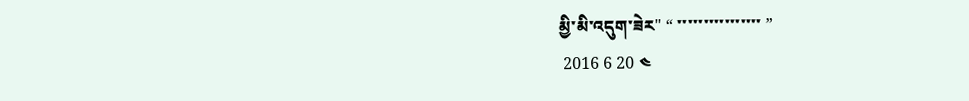མྱི་མི་འདུག་ཟེར" “ ་་་་་་་་་་་་་་་་ ”
 2016 6 20 ༤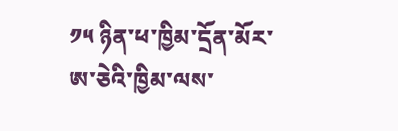༡༥ ཉིན་ཕ་ཁྱིམ་དྲོན་མོར་ཨ་ཅེའི་ཁྱིམ་ལས་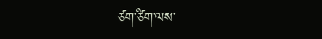ཙག་ཙིག་ལས་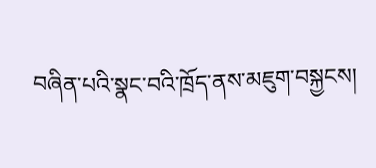བཞིན་པའི་སྣང་བའི་ཁྲོད་ནས་མཇུག་བསྐྱངས།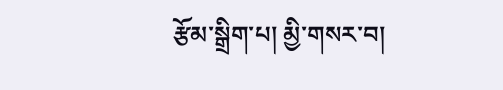རྩོམ་སྒྲིག་པ། མྱི་གསར་བ།